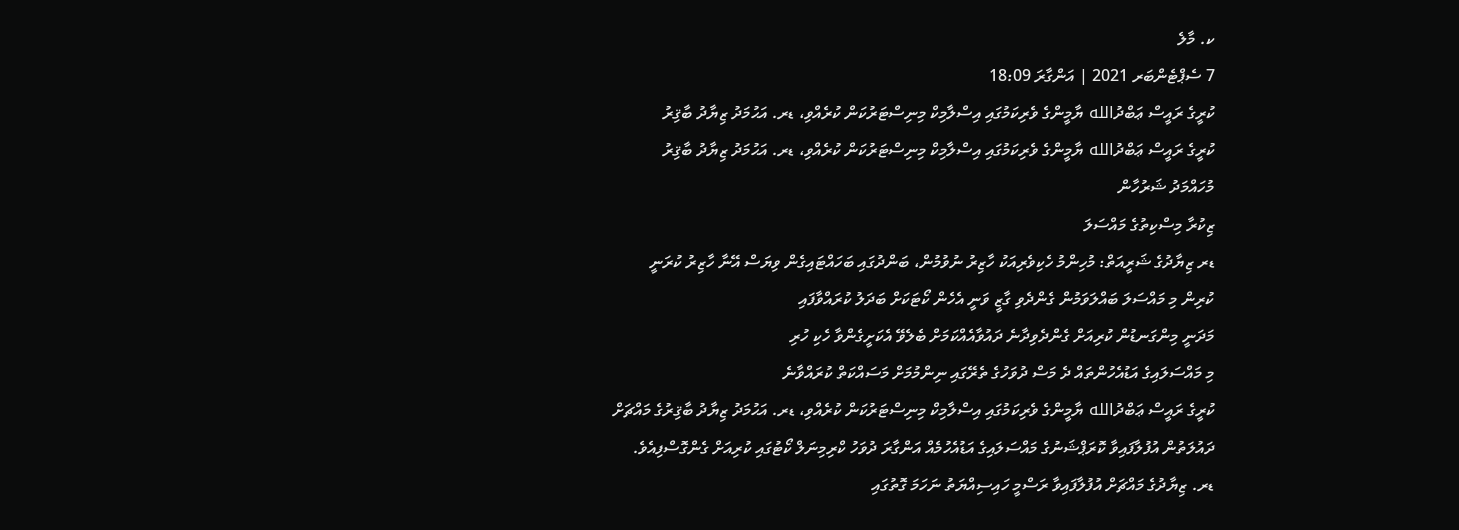ކ. މާލެ
7 ސެޕްޓެންބަރ 2021 | އަންގާރަ 18:09
ކުރީގެ ރައީސް ޢަބްދުالله ޔާމީންގެ ވެރިކަމުގައި އިސްލާމިކް މިނިސްޓަރުކަން ކުރެއްވި، ޑރ. އަޙުމަދު ޒިޔާދު ބާޤިރު
ކުރީގެ ރައީސް ޢަބްދުالله ޔާމީންގެ ވެރިކަމުގައި އިސްލާމިކް މިނިސްޓަރުކަން ކުރެއްވި، ޑރ. އަޙުމަދު ޒިޔާދު ބާޤިރު
މުހައްމަދު ޝަރުހާން
ޒިކުރާ މިސްކިތުގެ މައްސަލަ
ޑރ ޒިޔާދުގެ ޝަރީއަތް: މުހިންމު ހެކިވެރިއަކު ހާޒިރު ނުވުމުން، ބަންދުގައި ބަހައްޓައިގެން ވިޔަސް އޭނާ ހާޒިރު ކުރަނީ
ކުރިން މި މައްސަލަ ބައްލަވަމުން ގެންދެވި ގާޒީ ވަނީ އެހެން ކޯޓަކަށް ބަދަލު ކުރައްވާފައި
މަދަނީ މިންގަނޑުން ކުރިއަށް ގެންދެވިދާނެ ދައުވާއެއްކަމަށް ބެލެވޭ އެކަށީގެންވާ ހެކި ހުރި
މި މައްސަލައިގެ އަޑުއެހުންތައް ދެ މަސް ދުވަހުގެ ތެރޭގައި ނިންމުމަށް މަސައްކަތް ކުރައްވާނެ
ކުރީގެ ރައީސް ޢަބްދުالله ޔާމީންގެ ވެރިކަމުގައި އިސްލާމިކް މިނިސްޓަރުކަން ކުރެއްވި، ޑރ. އަޙުމަދު ޒިޔާދު ބާޤިރުގެ މައްޗަށް ދައުލަތުން އުފުލާފައިވާ ކޮރަޕްޝަނުގެ މައްސަލައިގެ އަޑުއެހުމެއް އަންގާރަ ދުވަހު ކްރިމިނަލް ކޯޓުގައި ކުރިއަށް ގެންގޮސްފިއެވެ.
ޑރ. ޒިޔާދުގެ މައްޗަށް އުފުލާފައިވާ ރަސްމީ ހައިސިއްޔަތު ނަހަމަ ގޮތުގައި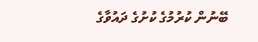ބޭނުން ކުރުމުގެ ކުށުގެ ދައުވާގެ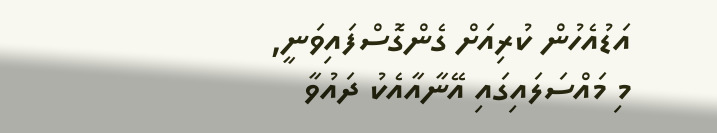އަޑުއެހުން ކުރިއަށް ގެންގޮސްފައިވަނީ, މި މައްސަލައިގައި އޭނާއާއެކު ދައުވާ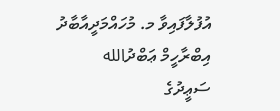އުފުލާފައިވާ މ. މުހައްމަދީއާބާދު އިބްރާހީމް ޢަބްދުالله ސަޢީދުގެ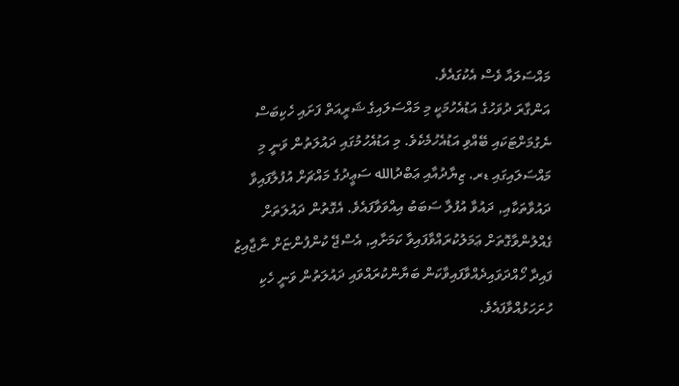މައްސަލައާ ވެސް އެކުގައެވެ.
އަންގާރަ ދުވަހުގެ އަޑުއެހުމަކީ މި މައްސަލައިގެ ޝަރީއަތް ފަށައި ހެކިބަސް ނެގުމަށްޓަކައި ބޭއްވި އަޑުއެހުމެކެވެ. މި އަޑުއެހުމުގައި ދައުލަތުން ވަނީ މި މައްސަލައިގައި ޑރ. ޒިޔާދުއާއި ޢަބްދުالله ސަޢީދުގެ މައްޗަށް އުފުލާފައިވާ ދައުވާތަކާއި, ދައުވާ އުފުލާ ސަބަބު އިއްވަވާފައެވެ. އެގޮތުން ދައުލަތަށް ގެއްލުންވާގޮތަށް ޢަމަލުކުރައްވާފައިވާ ކަމަށާއި, އެސްޖޭ ކުންފުންޏަށް ނާޖާއިޒު ފައިދާ ހޯއްދަވައިދެއްވާފައިވާކަން ބަޔާންކުރައްވައި ދައުލަތުން ވަނީ ހެކި ހުށަހަޅުއްވާފައެވެ.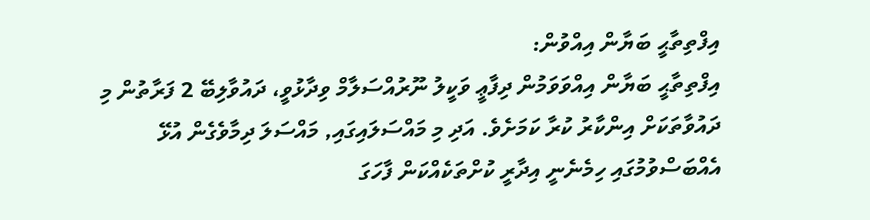އިފްތިތާޙީ ބަޔާން އިއްވުން:
އިފްތިތާޙީ ބަޔާން އިއްވަވަމުން ދިފާޢީ ވަކީލު ނޫރުއްސަލާމް ވިދާޅުވީ، ދައުވާލިބޭ 2 ފަރާތުން މި ދައުވާތަކަށް އިންކާރު ކުރާ ކަމަށެވެ. އަދި މި މައްސަލައިގައި, މައްސަލަ ދިމާވެގެން އުޅޭ އެއްބަސްވުމުގައި ހިމެނެނީ އިދާރީ ކުށްތަކެއްކަން ފާހަގަ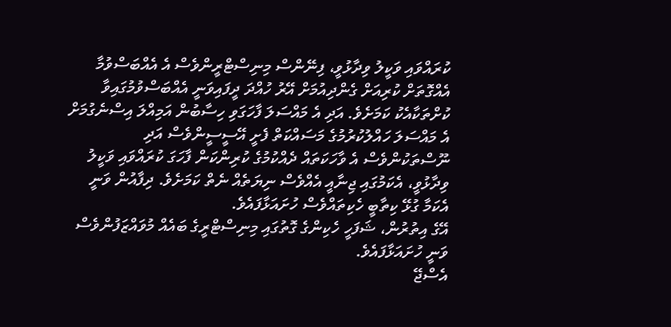ކުރައްވައި ވަކީލު ވިދާޅުވީ، ފިނޭންސް މިނިސްޓްރީންވެސް އެ އެއްބަސްވުމާ އެއްގޮތަށް ކުރިއަށް ގެންދިއުމަށް އޭރު ހުއްދަ ދީފައިވަނީ އެއްބަސްވުމުގައިވާ ކުށްތަކާއެކު ކަމަށެވެ. އަދި އެ މައްސަލަ ފާހަގަވި ހިސާބުން އަމިއްލަ އިސްނެގުމަށް އެ މައްސަލަ ހައްލުކުރުމުގެ މަސައްކަތް ފެށީ އޭސީސީންވެސް އަދި ނޫސްތަކުންވެސް އެ ވާހަކަތައް ދެއްކުމުގެ ކުރިންކަން ފާހަގަ ކުރައްވައި ވަކީލު ވިދާޅުވީ، އެކަމުގައި ޖިނާއީ އެއްވެސް ނިޔަތެއް ނެތް ކަމަށެވެ. ދިފާއުން ވަނީ އެކަމާ ގުޅޭ ކިތާބީ ހެކިތައްވެސް ހުށައަޅާފައެވެ.
އޭގެ އިތުރުން، ޝަފަހީ ހެކިންގެ ގޮތުގައި މިނިސްޓްރީގެ ބައެއް މުވައްޒަފުންވެސް ވަނީ ހުށައަޅާފައެވެ.
އެސްޖޭ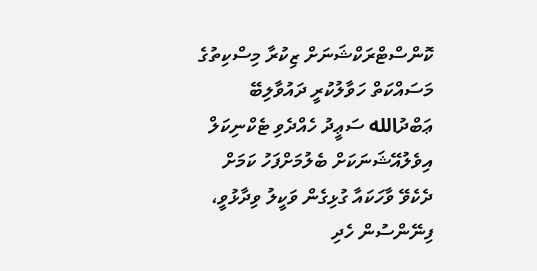ކޮންސްޓްރަކްޝަނަށް ޒިކުރާ މިސްކިތުގެ މަސައްކަތް ހަވާލުކުރީ ދައުވާލިބޭ ޢަބްދުالله ސަޢީދު ހެއްދެވި ޓެކްނިކަލް އިވެލުއޭޝަނަކަށް ބެލުމަށްފަހު ކަމަށް ދެކެވޭ ވާހަކައާ ގުޅިގެން ވަކީލު ވިދާޅުވީ، ފިނޭންސުން ހެދި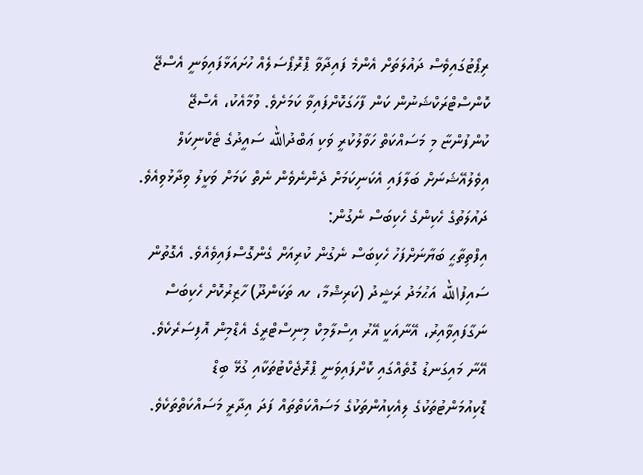ރިޕޯޓުގައިވެސް ދައުލަތަށް އެންމެ ފައިދާވާ ޕްރޮޕޯސަލެއް ހުށައަޅާފައިވަނީ އެސްޖޭ ކޮންސްޓްރަކްޝަނުން ކަން ފާހަގަކޮށްފައިވާ ކަމަށެވެ. ވުމާއެކު، އެސްޖޭ ކުންފުންޏާ މި މަސައްކަތް ހަވާލުކުރީ ވަކި ޢަބްދުالله ސައީދުގެ ޓެކްނިކަލް އިވެލުއޭޝަނަށް ބަލާފައި އެކަނިކަމަށް ދެންނެވެން ނެތް ކަމަށް ވަކީލު ވިދާޅުވިއެވެ.
ދައުލަތުގެ ހެކިންގެ ހެކިބަސް ނެގުން:
އިފްތިތާޙީ ބަޔާނަށްފަހު ހެކިބަސް ނެގުން ކުރިއަށް ގެންގޮސްފައިވެއެވެ. އެގޮތުން ސައިފުالله އަޙުމަދު ރަޝީދު (ކަރިޝްމާ، ހއ ތަކަންދޫ) ހާޒިރުކޮށް ހެކިބަސް ނަގާފައިވާއިރު، އޭނާއަކީ އޭރު އިސްލާމިކް މިނިސްޓްރީގެ އެޑްމިން އޮފިސަރެކެވެ. އޭނާ މައިގަނޑު ގޮތެއްގައި ކޮށްފައިވަނީ ޕްރޮޖެކްޓުތަކާއި ގުޅޭ ބިޑް ޑޮކިއުމަންޓުތަކުގެ ލިއެކިއުންތަކުގެ މަސައްކަތްތައް ފަދަ އިދާރީ މަސައްކަތްތަކެވެ.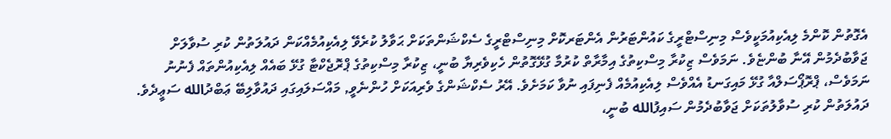އެގޮތުން ކޮންމެ ލިއެކިއުމަކީވެސް މިނިސްޓްރީގެ ކައުންޓަރުން އެންޓަރކޮށް މިނިސްޓްރީގެ ސެކްޝަންތަކަށް ޙަވާލު ކުރެވޭ ލިއެކިއުމެއްކަން ދައުލަތުން ކުރި ސުވާލަށް ޖަވާބުދެމުން އޭނާ ބުންޏެވެ. ނަމަވެސް ޒިކުރާ މިސްކިތުގެ އިމާރާތް ކުރުމާ ގުޅޭގޮތުން ހެކިވެރިޔާ ބުނީ، ޒިކުރާ މިސްކިތުގެ ޕްރޮޖެކްޓާ ގުޅޭ ބައެއް ލިއެކިއުންތައް ފެނުނު ނަމަވެސް، ޕްރޮޕޯސަލްއާ ގުޅޭ މައިގަނޑު އެއްވެސް ލިއެކިއުމެއް ފެނިފައި ނުވާ ކަމަށެވެ. އޭރު ސެކްޝަންގެ ވެރިއަކަށް ހުންނެވީ, މައްސަލައިގައި ދައުވާލިބޭ ޢަބްދުالله ސަޢީދެވެ.
ދައުލަތުން ކުރި ސުވާލުތަކަށް ޖަވާބުދެމުން ސައިފުالله ބުނީ،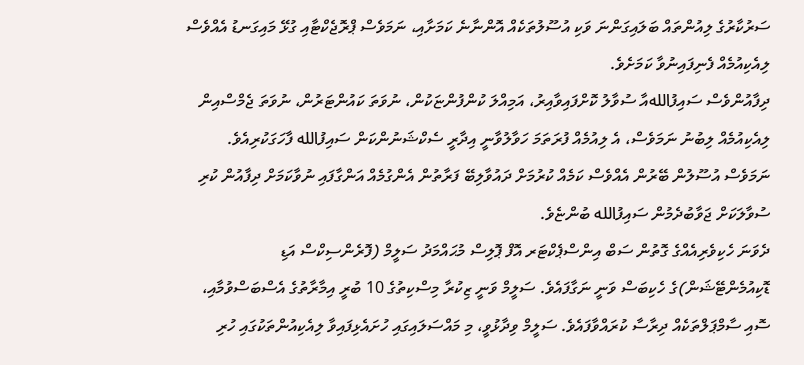ސަރުކާރުގެ ލިއުންތައް ބަލައިގަންނަ ވަކި އުސޫލުތަކެއް އޮންނާނެ ކަމަށާއި، ނަމަވެސް ޕްރޮޖެކްޓާއި ގުޅޭ މައިގަނޑު އެއްވެސް ލިއެކިއުމެއް ފެނިފައިނުވާ ކަމަށެވެ.
ދިފާއުންވެސް ސައިފުاللهއާ ސުވާލު ކޮށްފައިވާއިރު، އަމިއްލަ ކުންފުންޏަކުން، ނުވަތަ ކައުންޓަރުން، ނުވަތަ ޖެމްސްއިން ލިއެކިއުމެއް ލިބުނު ނަމަވެސް، އެ ލިއުމެއް ފުރަތަމަ ހަވާލުވާނީ އިދާރީ ސެކްޝަނުންކަން ސައިފުالله ފާހަގަކުރިއެވެ. ނަމަވެސް އުސޫލުން ބޭރުން އެއްވެސް ކަމެއް ކުރުމަށް ދައުވާލިބޭ ފަރާތުން އެންގުމެއް އަންގާފައި ނުވާކަމަށް ދިފާއުން ކުރި ސުވާލަކަށް ޖަވާބުދެމުން ސައިފުالله ބުންޏެވެ.
ދެވަނަ ހެކިވެރިއެއްގެ ގޮތުން ސަބް އިންސްޕެކްޓަރ އޮފް ޕޮލިސް މުޙައްމަދު ސަލީމް (ފޮރެންސިކްސް އަޑި ޑޮކިއުމެންޓޭޝަން)ގެ ހެކިބަސް ވަނީ ނަގާފައެވެ. ސަލީމް ވަނީ ޒިކުރާ މިސްކިތުގެ 10 ބުރީ އިމާރާތުގެ އެސްބަސްވުމާއި، ސޮއި ސާމްޕަލްތަކެއް ދިރާސާ ކުރައްވާފައެވެ. ސަލީމް ވިދާޅުވީ، މި މައްސަލައިގައި ހުށައެޅިފައިވާ ލިއެކިއުންތަކުގައި ހުރި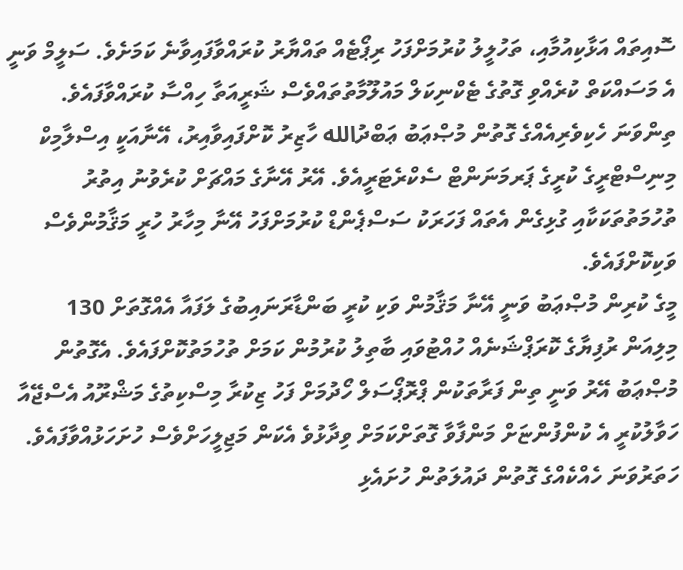ސޮއިތައް އަޅާކިއުމާއި، ތަހުލީލު ކުރުމަށްފަހު ރިޕޯޓެއް ތައްޔާރު ކުރައްވާފައިވާނެ ކަމަށެވެ. ސަލީމް ވަނީ އެ މަސައްކަތް ކުރެއްވި ގޮތުގެ ޓެކްނިކަލް މައުލޫމާތުތައްވެސް ޝަރީއަތާ ހިއްސާ ކުރައްވާފައެވެ.
ތިންވަނަ ހެކިވެރިއެއްގެ ގޮތުން މުޞްޢަބު ޢަބްދުالله ހާޒިރު ކޮށްފައިވާއިރު، އޭނާއަކީ އިސްލާމިކް މިނިސްޓްރީގެ ކުރީގެ ޕަރމަނަންޓް ސެކްރެޓަރީއެވެ. އޭރު އޭނާގެ މައްޗަށް ކުރެވުނު އިތުރު ތުހުމަތުތަކަކާއި ގުޅިގެން އެތައް ފަހަރަކު ސަސްޕެންޑް ކުރުމަށްފަހު އޭނާ މިހާރު ހުރީ މަޤާމުންވެސް ވަކިކޮށްފައެވެ.
މީގެ ކުރިން މުޞްޢަބު ވަނީ އޭނާ މަޤާމުން ވަކި ކުރީ ބަންޑާރަނައިބުގެ ލަފައާ އެއްގޮތަށް 130 މިލިއަން ރުފިޔާގެ ކޮރަޕްޝަނެއް ހުއްޓުވައި ބާތިލު ކުރުމުން ކަމަށް ތުހުމަތުކޮށްފައެވެ. އެގޮތުން މުޞްޢަބު އޭރު ވަނީ ތިން ފަރާތަކުން ޕްރޮޕޯސަލް ހޯދުމަށް ފަހު ޒިކުރާ މިސްކިތުގެ މަޝްރޫއު އެސްޖޭއާ ހަވާލުކުރީ އެ ކުންފުންޏަށް މަންފާވާ ގޮތަށްކަމަށް ވިދާޅުވެ އެކަން މަޖިލީހަށްވެސް ހުށަހަޅުއްވާފައެވެ.
ހަތަރުވަނަ ހެއްކެއްގެ ގޮތުން ދައުލަތުން ހުށައެޅި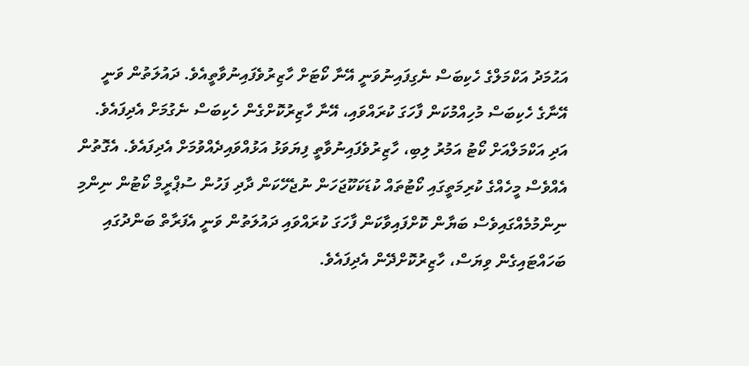އަޙުމަދު އަކްމަލްގެ ހެކިބަސް ނެގިފައިނުވަނީ އޭނާ ކޯޓަށް ހާޒިރުވެފައިނުވާތީއެވެ. ދައުލަތުން ވަނީ އޭނާގެ ހެކިބަސް މުހިއްމުކަން ފާހަގަ ކުރައްވައި، އޭނާ ހާޒިރުކޮށްގެން ހެކިބަސް ނެގުމަށް އެދިފައެވެ. އަދި އަކްމަލްއަށް ކޯޓު އަމުރު ލިބި، ހާޒިރުވެފައިނުވާތީ ފިޔަވަޅު އަޅުއްވައިދެއްވުމަށް އެދިފައެވެ. އެގޮތުން އެއްވެސް މީހެއްގެ ކުރިމަތީގައި ކޯޓުތައް ކުޑަކަކޫޖަހަން ނުޖެހޭކަން ދާދި ފަހުން ސުޕްރީމް ކޯޓުން ނިންމި ނިންމުމެއްގައިވެސް ބަޔާން ކޮށްފައިވާކަން ފާހަގަ ކުރައްވައި ދައުލަތުން ވަނީ އެފަރާތް ބަންދުގައި ބަހައްޓައިގެން ވިޔަސް، ހާޒިރުކޮށްދޭން އެދިފައެވެ.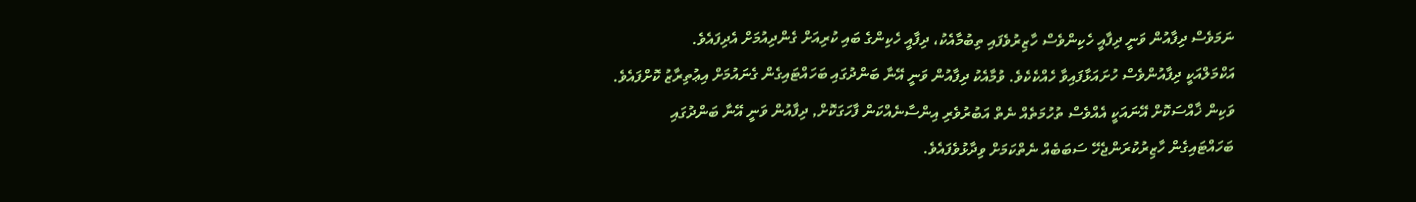ނަމަވެސް ދިފާއުން ވަނީ ދިފާއީ ހެކިންވެސް ހާޒިރުވެފައި ތިބުމާއެކު، ދިފާއީ ހެކިންގެ ބައި ކުރިއަށް ގެންދިއުމަށް އެދިފައެވެ.
އަކްމަލްއަކީ ދިފާއުންވެސް ހުށައަޅާފައިވާ ހެއްކެކެވެ. ވުމާއެކު ދިފާއުން ވަނީ އޭނާ ބަންދުގައި ބަހައްޓައިގެން ގެނައުމަށް އިޢުތިރާޒު ކޮށްފައެވެ. ވަކިން ޚާއްސަކޮށް އޭނައަކީ އެއްވެސް ތުހުމަތެއް ނެތް އަބުރުވެރި އިންސާނެއްކަން ފާހަގަކޮށް, ދިފާއުން ވަނީ އޭނާ ބަންދުގައި ބަހައްޓައިގެން ހާޒިރުކުރަންޖެހޭ ސަބަބެއް ނެތްކަމަށް ވިދާޅުވެފައެވެ.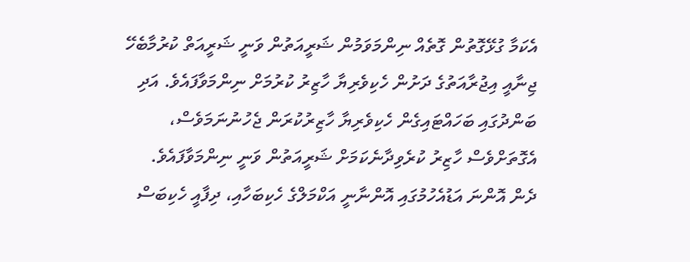އެކަމާ ގުޅޭގޮތުން ގޮތެއް ނިންމަވަމުން ޝަރީއަތުން ވަނީ ޝަރީއަތް ކުރުމާބެހޭ ޖިނާއީ އިޖުރާއަތުގެ ދަށުން ހެކިވެރިޔާ ހާޒިރު ކުރުމަށް ނިންމަވާފައެވެ. އަދި ބަންދުގައި ބަހައްޓައިގެން ހެކިވެރިޔާ ހާޒިރުކުރަން ޖެހުނުނަމަވެސް، އެގޮތަށްވެސް ހާޒިރު ކުރެވިދާނެކަމަށް ޝަރީއަތުން ވަނީ ނިންމަވާފައެވެ. ދެން އޮންނަ އަޑުއެހުމުގައި އޮންނާނީ އަކްމަލްގެ ހެކިބަހާއި، ދިފާއީ ހެކިބަސް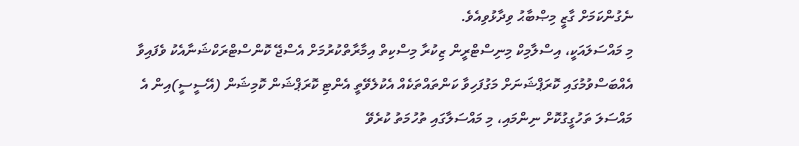ނެގުންކަމަށް ގާޒީ މިޞްބާޙު ވިދާޅުވިއެވެ.
މި މައްސަލައަކީ، އިސްލާމިކް މިނިސްޓްރީން ޒިކުރާ މިސްކިތް އިމާރާތްކުރުމަށް އެސްޖޭ ކޮންސްޓްރަކްޝަނާއެކު ވެފައިވާ އެއްބަސްވުމުގައި ކޮރަޕްޝަނަށް މަގުފަހިވާ ކަންތައްތަކެއް އެކުލެވޭތީ އެންޓި ކޮރަޕްޝަން ކޮމިޝަން (އޭސީސީ)އިން އެ މައްސަލަ ތަހުގީގުކޮށް ނިންމައި، މި މައްސަލާގައި ތުހުމަތު ކުރެވޭ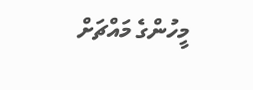މީހުންގެ މައްޗަށް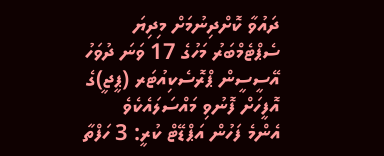ދައުވާ ކޮށްދިނުމަށް މިދިޔަ ސެޕްޓެމްބަރު މަހުގެ 17 ވަނަ ދުވަހު އޭސީސީން ޕްރޮސެކިއުޓަރ (ޕީޖީ)ގެ އޮފީހަށް ފޮނުވި މައްސަލައެކެވެ
އެންމެ ފަހުން އަޕްޑޭޓް ކުރީ: 3 ހަފްތާ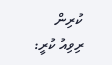ކުރިން
ރިވިއު ކުރީ: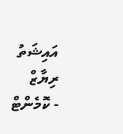އައިޝަތު ރިޔާޒް
- ކޮމެންޓް